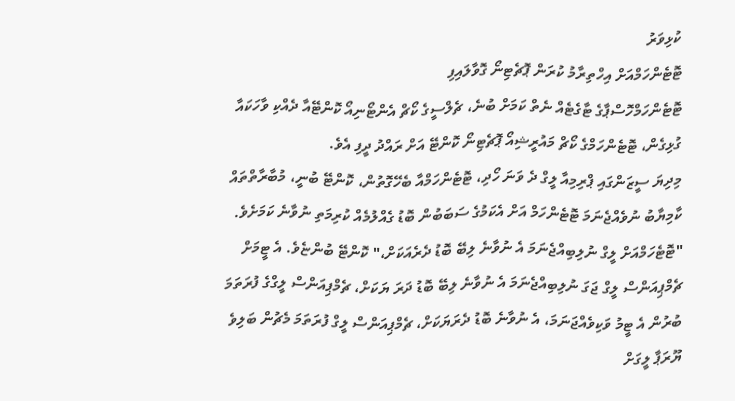ކުޅިވަރު
ޓޮޓެންހަމްއަށް އިހްތިރާމު ކުރަން ޕޮޗެޓިނޯ ގޮވާލައިފި
ޓޮޓެންހަމްހޮސްޕާގެ ޓާގެޓެއް ނެތް ކަމަށް ބުނެ، ޗެލްސީގެ ކޯޗް އެންޓޯނިއޯ ކޮންޓޭއާ ދެއްކި ވާހަކައާ ގުޅިގެން، ޓޮޓެންހަމްގެ ކޯޗް މައުރީޝިއޯ ޕޮޗެޓިނޯ ކޮންޓޭ އަށް ރައްދު ދީފި އެވެ.
މިދިޔަ ސީޒަންގައި ޕްރިމިއާ ލީގް ދެ ވަނަ ހޯދި، ޓޮޓެންހަމްއާ ބެހޭގޮތުން، ކޮންޓޭ ބުނީ، މުބާރާތްތައް ކާމިޔާބު ނުވެއްޖެނަމަ ޓޮޓެންހަމް އަށް އެކަމުގެ ސަބަބުން ބޮޑު ގެއްލުމެއް ކުރިމަތި ނުވާނެ ކަމަށެވެ.
"ޓޮޓެހަމްއަށް ލީގް ނުލިބިއްޖެނަމަ އެ ނުވާނެ ލިބޭ ބޮޑު ދެރެއަކަށް،" ކޮންޓޭ ބުންޏެވެ. އެ ޓީމަށް ޗެމްޕިއަންސް ލީގް ޖަގަ ނުލިބިއްޖެނަމަ އެ ނުވާނެ ލިބޭ ބޮޑު ދަރަ ޔަކަށް، ޗެމްޕިއަންސް ލީގްގެ ފުރަތަމަ ބުރުން އެ ޓީމު ވަކިވެއްޖަނަމަ، އެ ނުވާނެ ބޮޑު ދެރަޔަކަށް، ޗެމްޕިއަންސް ލީގް ފުރަތަމަ މެޗުން ބަލިވެ ޔޫރަޕާ ލީގަށް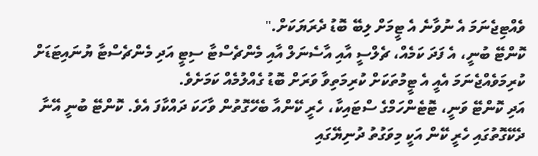ވެއްޓިޖެނަމަ އެ ނުވާނެ އެ ޓީމަށް ލިބޭ ބޮޑު ދެރަޔަކަށް."
ކޮންޓޭ ބުނީ، އެ ފަދަ ކަމެއް، ޗެލްސީ އާއި އާސެނަލް އާއި މެންޗެސްޓާ ސިޓީ އަދި މެންޗެސްޓާ ޔުނައިޓަޑަށް ކުރިމަވެއްޖެނަމަ އެއީ އެ ޓީމުތަކަށް ކުރިމަތިވާ ވަރަށް ބޮޑު ގެއްލުމެއް ކަމަށެވެ.
އަދި ކޮންޓޭ ވަނީ، ޓޮޓެންހަމްގެ ސްޓައިކާ، ހެރީ ކޭންއާ ބެހޭގޮތުން ވާހަކަ ދައްކާފަ އެވެ. ކޮންޓޭ ބުނީ އޭނާ ދެކޭގޮތުގައި ހެރީ ކޭން އަކީ މިވަގުތު ދުނިޔޭގައި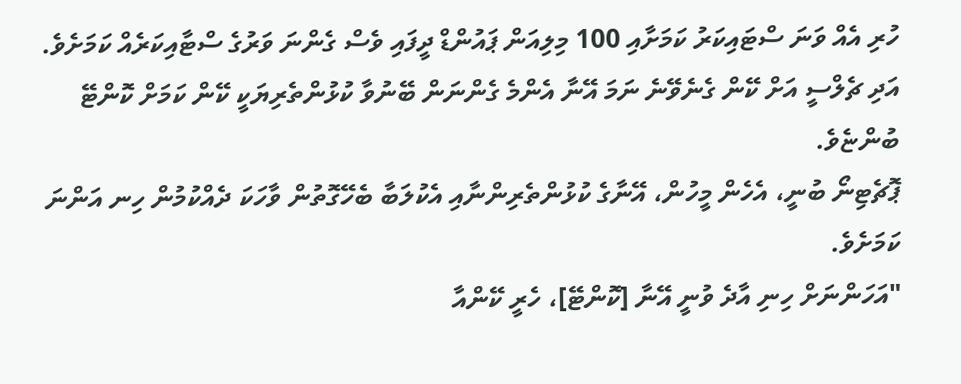ހުރި އެއް ވަނަ ސްޓައިކަރު ކަމަށާއި 100 މިލިއަން ޕައުންޑް ދީފައި ވެސް ގެންނަ ވަރުގެ ސްޓާއިކަރެއް ކަމަށެވެ. އަދި ޗެލްސީ އަށް ކޭން ގެނެވޭނެ ނަމަ އޭނާ އެންމެ ގެންނަން ބޭނުވާ ކުޅުންތެރިޔަކީ ކޭން ކަމަށް ކޮންޓޭ ބުންޏެވެ.
ޕޮޗެޓިނޯ ބުނީ، އެހެން މީހުން، އޭނާގެ ކުޅުންތެރިންނާއި އެކުލަބާ ބެހޭގޮތުން ވާހަކަ ދެއްކުމުން ހިނ އަންނަ ކަމަށެވެ.
"އަހަންނަށް ހިނި އާދެ ވުނީ އޭނާ [ކޮންޓޭ]، ހެރީ ކޭންއާ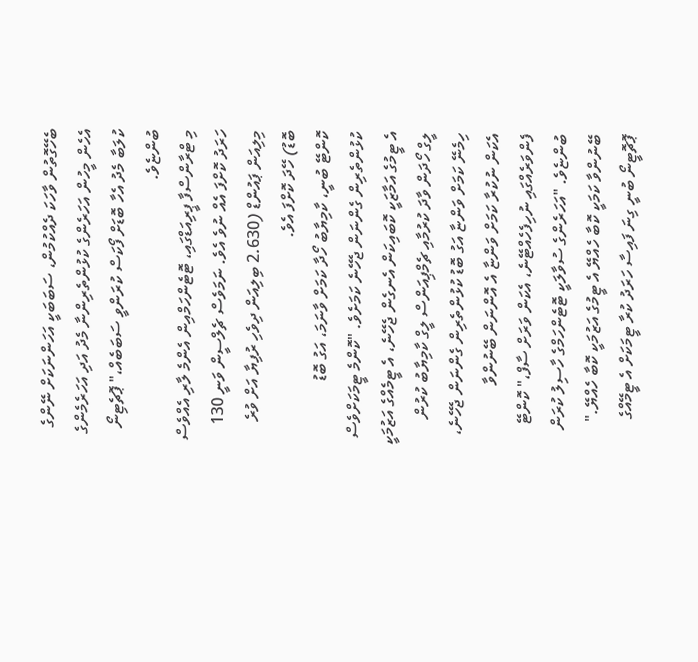ބެހޭގޮތުން ވާހަކަ ދެއްކުމުން، ސަބަބަކީ އަހަންނަކަށް ނޭންގެ އެހެން މީހުން އަހަރެންގެ ކުޅުންތެރިންނާ މެދު އަދި އަހަރެމެންގެ ކުލަބާ މެދު އެހާ ބޮޑަށް ފޯކަސް ކުރަންވީ ސަބަބެއް،" ޕޮޗެޓިނޯ ބުންޏެވެ.
މި ޓްރާންސްފާ ޕީރިއަޑްގައި، ޓޮޓެންހަމްއިން އެންމެ ލާރި އެއްވެސް ހަރަދު ކޮށްފަ އެއް ނުވެ އެވެ. ނަމަވެސް ޗެލްސީން ވަނީ 130 މިލިއަން ޕައުންޑް (2.630 ބިލިއަން ދިވެހި ރުފިޔާ އަށް ވުރެ ބޮޑު) ހޭދަ ކޮށްފަ އެވެ.
ކޮންޓޭ ބުނީ، ކާމިޔާބު ހޯދާ ކަމަށް ވާނަމަ، އަގު ބޮޑު ކުޅުންތެރިން ގެންނަން ޖެހޭނެ ކަމަށެވެ. "ކޮންމެ ޓީމަކަށްވެސް އެ ޓީމުގެ އަމާޒަކީ ކޮބައިކަން އެނގެން ޖެހޭނެ، އެ ޓީމެއްގެ އަޒުމަކީ ލީގް ހޯދަން ވާދަ ކުރުމާއި ޗެމްޕިއަންސް ލީގް ކާމިޔާބު ކުރުން ހިމެނޭ ކަމަށް ވަންޏާ އަގު ބޮޑު ކުޅުންތެރިން ގެންނަން ޖެހޭނެ، އެކަން ނުކުރާ ކަމަށް ވަންޏާ އެ އޮންނަން ބޭނުންވާ ފެންވަރެއްގައި ނުހިފެހެއްޓޭނެ، އެކަން ވަރަށް ސާފް،" ކޮންޓޭ ބުންޏެވެ. "އަހަރެންގެ ސުވާލަކީ ޓޮޓެންހަމްގެ ހާސިލު ކުރަން ބޭނުންވާ ކަމަކީ ކޮބާ ހެއްޔޭ އެ ޓީމުގެ އަޒުމަކީ ކޮބާ ހެއްޔޭ."
ޕޮޗޮޓީނޯ ބުނީ ގިނަ ފައިސާ ހަރަދު ކުރާ ޓީމަކަށް އެ ޓީމޭއްގެ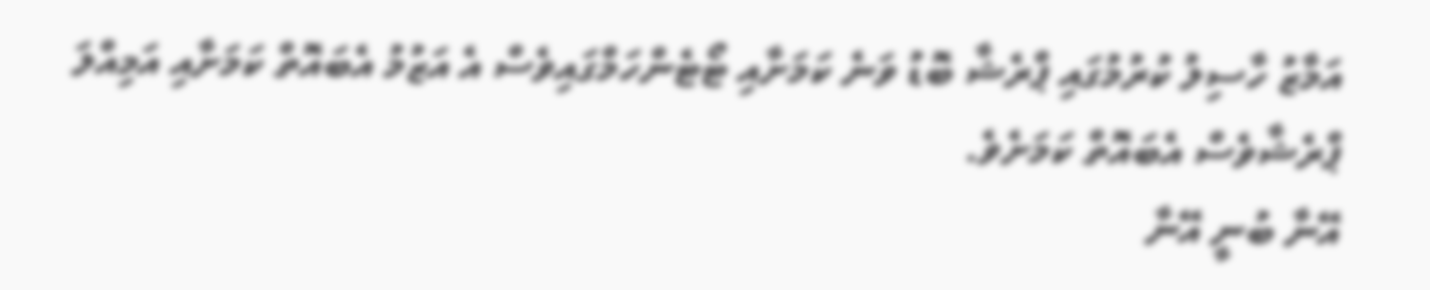އަމާޒު ހާސިލު ކުރުމުގައި ޕްރެޝާ ބޮޑު ވަނެ ކަމަށާއި ޓޯޓެންހަމްގައިވެސް އެ އަޒުމު އެބައޮތް ކަމަށާއި އަމިއްލަ ޕްރެޝާވެސް އެބައޮތް ކަމަށެވެ.
އޭނާ ބުނީ އޭނާ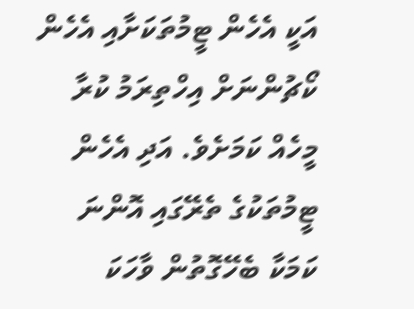އަކީ އެހެން ޓީމުތަކަށާއި އެހެން ކޯޗުންނަށް އިހްތިރަމު ކުރާ މީހެއް ކަމަށެވެ. އަދި އެހެން ޓީމުތަކުގެ ތެރޭގައި އޮންނަ ކަމަކާ ބެހޭގޮތުން ވާހަކަ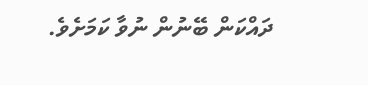ދައްކަން ބޭނުން ނުވާ ކަމަށެވެ.